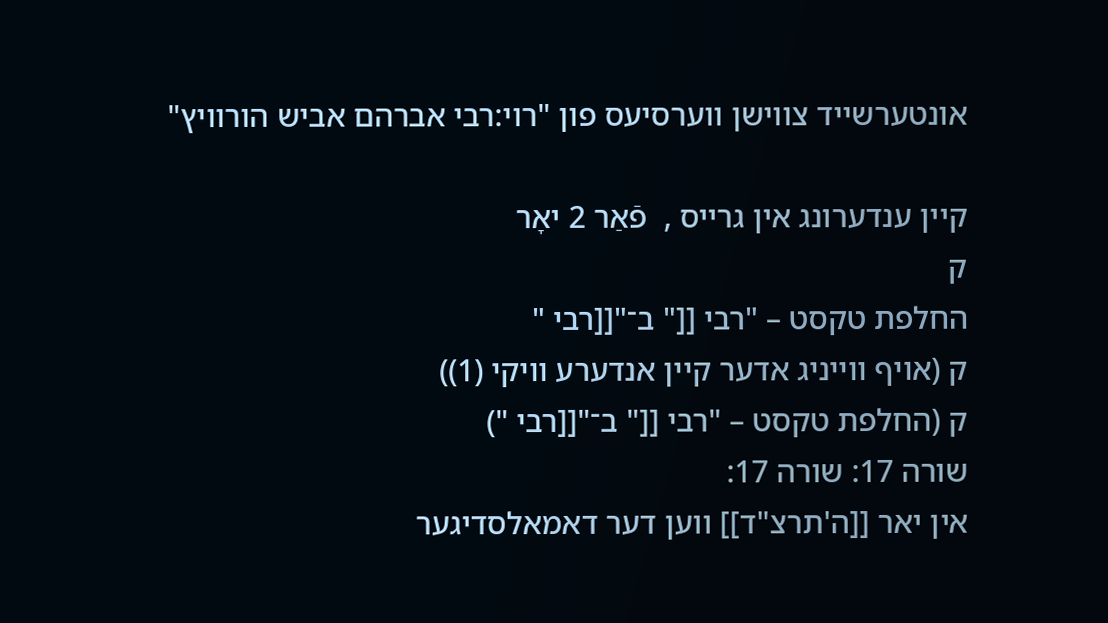אונטערשייד צווישן ווערסיעס פון "רוי:רבי אברהם אביש הורוויץ"

קיין ענדערונג אין גרייס ,  פֿאַר 2 יאָר
ק
החלפת טקסט – "רבי [[" ב־"[[רבי "
ק (אויף ווייניג אדער קיין אנדערע וויקי (1))
ק (החלפת טקסט – "רבי [[" ב־"[[רבי ")
שורה 17: שורה 17:
אין יאר [[ה'תרצ"ד]] ווען דער דאמאלסדיגער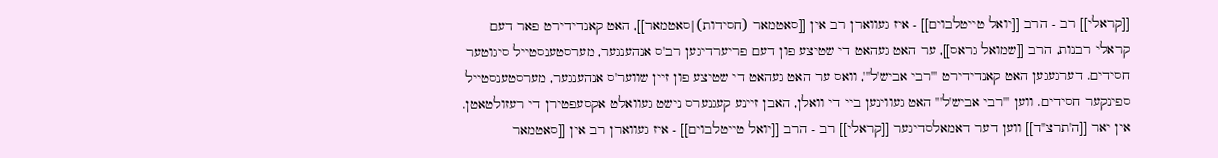[[קראלי]] רב - הרב [[יואל טייטלבוים]] - איז געווארן רב אין [[סאטמאר (חסידות)|סאטמאר]], האט קאנדידירט פאר דעם קראלי רבנות, הרב [[שמואל גראס]], ער האט געהאט די שטיצע פון דעם פריערדיגען רב'ס אנהענגער, מערסטענסטייל סיגוטער חסידים. דערגעגען האט קאנדידירט '''רבי אביש'ל''', וואס ער האט געהאט די שטיצע פון זיין שווער'ס אנהענגער, מערסטענסטייל ספינקער חסידים. ווען '''רבי אביש'ל''' האט געווינען ביי די וואלן, האבן זיינע קעגנערס נישט געוואלט אקסעפטירן די רעזולטאטן.
אין יאר [[ה'תרצ"ד]] ווען דער דאמאלסדיגער [[קראלי]] רב - הרב [[יואל טייטלבוים]] - איז געווארן רב אין [[סאטמאר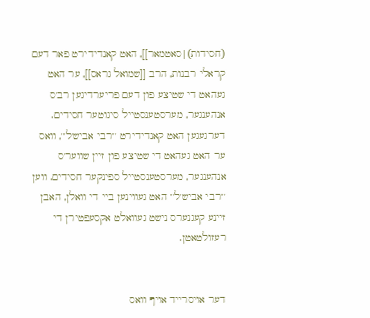(חסידות)|סאטמאר]], האט קאנדידירט פאר דעם קראלי רבנות, הרב [[שמואל גראס]], ער האט געהאט די שטיצע פון דעם פריערדיגען רב'ס אנהענגער, מערסטענסטייל סיגוטער חסידים. דערגעגען האט קאנדידירט '''רבי אביש'ל''', וואס ער האט געהאט די שטיצע פון זיין שווער'ס אנהענגער, מערסטענסטייל ספינקער חסידים. ווען '''רבי אביש'ל''' האט געווינען ביי די וואלן, האבן זיינע קעגנערס נישט געוואלט אקסעפטירן די רעזולטאטן.


דער אויסרייד אויף וואס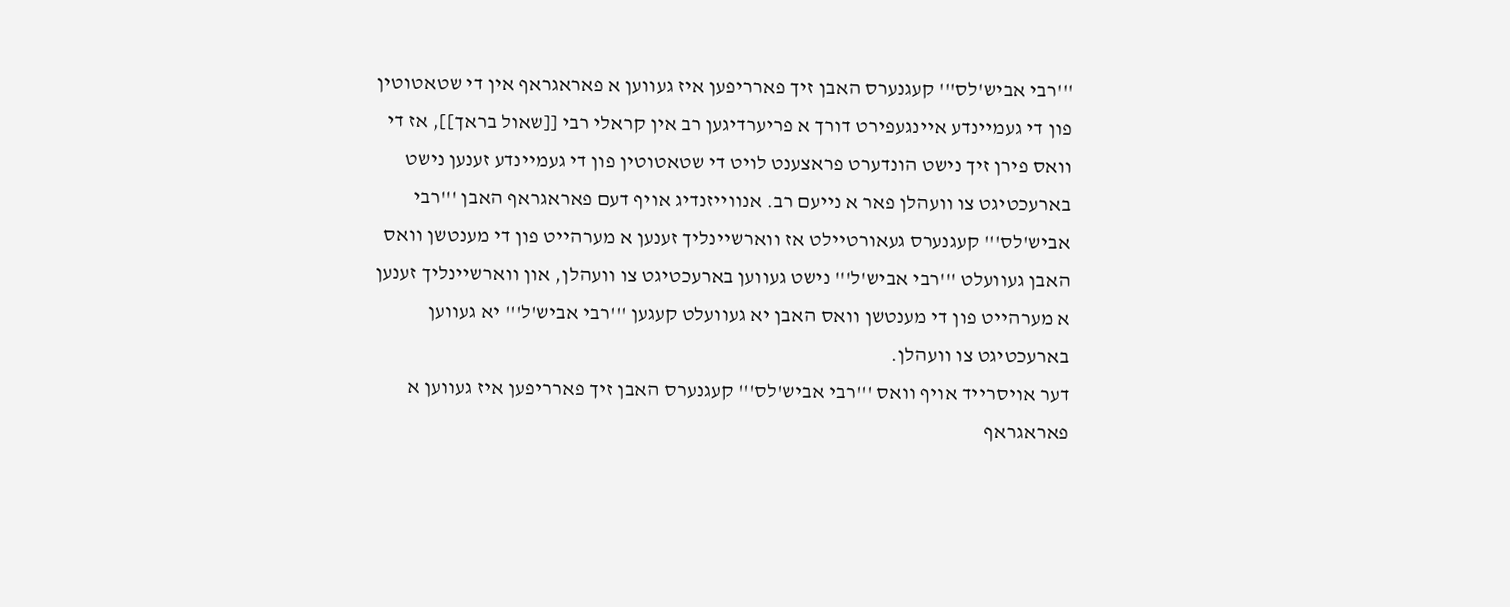'''רבי אביש'לס''' קעגנערס האבן זיך פארריפען איז געווען א פאראגראף אין די שטאטוטין פון די געמיינדע איינגעפירט דורך א פריערדיגען רב אין קראלי רבי [[שאול בראך]], אז די וואס פירן זיך נישט הונדערט פראצענט לויט די שטאטוטין פון די געמיינדע זענען נישט בארעכטיגט צו וועהלן פאר א נייעם רב. אנווייזנדיג אויף דעם פאראגראף האבן '''רבי אביש'לס''' קעגנערס געאורטיילט אז ווארשיינליך זענען א מערהייט פון די מענטשן וואס האבן געוועלט '''רבי אביש'ל''' נישט געווען בארעכטיגט צו וועהלן, און ווארשיינליך זענען א מערהייט פון די מענטשן וואס האבן יא געוועלט קעגען '''רבי אביש'ל''' יא געווען בארעכטיגט צו וועהלן.
דער אויסרייד אויף וואס '''רבי אביש'לס''' קעגנערס האבן זיך פארריפען איז געווען א פאראגראף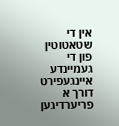אין די שטאטוטין פון די געמיינדע איינגעפירט דורך א פריערדיגען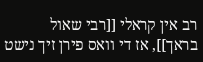רב אין קראלי [[רבי שאול בראך]], אז די וואס פירן זיך נישט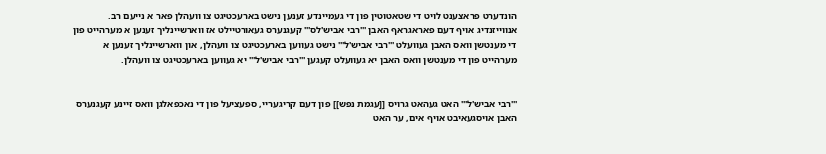הונדערט פראצענט לויט די שטאטוטין פון די געמיינדע זענען נישט בארעכטיגט צו וועהלן פאר א נייעם רב. אנווייזנדיג אויף דעם פאראגראף האבן '''רבי אביש'לס''' קעגנערס געאורטיילט אז ווארשיינליך זענען א מערהייט פון די מענטשן וואס האבן געוועלט '''רבי אביש'ל''' נישט געווען בארעכטיגט צו וועהלן, און ווארשיינליך זענען א מערהייט פון די מענטשן וואס האבן יא געוועלט קעגען '''רבי אביש'ל''' יא געווען בארעכטיגט צו וועהלן.


'''רבי אביש'ל''' האט געהאט גרויס [[עגמת נפש]] פון דעם קריגעריי, ספעציעל פון די נאכפאלגן וואס זיינע קעגנערס האבן אויסגעאיבט אויף אים, ער האט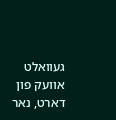געוואלט אוועק פון דארט, נאר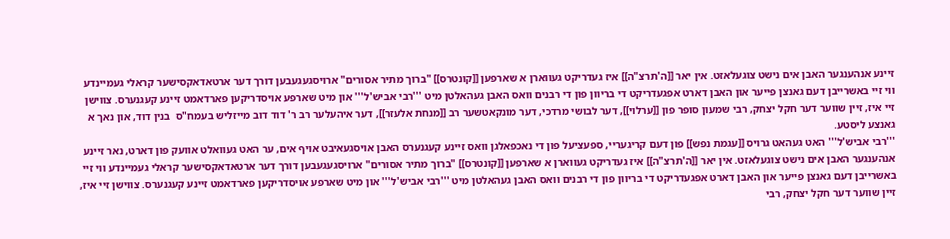זיינע אנהענגער האבן אים נישט צוגעלאזט. אין יאר [[ה'תרצ"ה]] איז געדריקט געווארן א שארפען [[קונטרס]] "ברוך מתיר אסורים" ארויסגעגעבען דורך דער ארטאדאקסישער קראלי געמיינדע ווי זיי באשרייבן דעם גאנצן פייער און האבן דארט אפגעדריקט די בריוון פון די רבנים וואס האבן געהאלטן מיט '''רבי אביש'ל''' און מיט שארפע אויסדריקען פארדאמט זיינע קעגנערס. צווישן זיי איז, זיין שווער דער חקל יצחק, רבי שמעון סופר פון [[ערלוי]], דער לבושי מרדכי, דער מונקאטשער רב [[מנחת אלעזר]], דער איהעלער רב ר' דוד דוב מייזליש בעמח"ס  בנין דוד, און נאך א גאנצע ליסטע.
'''רבי אביש'ל''' האט געהאט גרויס [[עגמת נפש]] פון דעם קריגעריי, ספעציעל פון די נאכפאלגן וואס זיינע קעגנערס האבן אויסגעאיבט אויף אים, ער האט געוואלט אוועק פון דארט, נאר זיינע אנהענגער האבן אים נישט צוגעלאזט. אין יאר [[ה'תרצ"ה]] איז געדריקט געווארן א שארפען [[קונטרס]] "ברוך מתיר אסורים" ארויסגעגעבען דורך דער ארטאדאקסישער קראלי געמיינדע ווי זיי באשרייבן דעם גאנצן פייער און האבן דארט אפגעדריקט די בריוון פון די רבנים וואס האבן געהאלטן מיט '''רבי אביש'ל''' און מיט שארפע אויסדריקען פארדאמט זיינע קעגנערס. צווישן זיי איז, זיין שווער דער חקל יצחק, רבי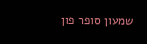שמעון סופר פון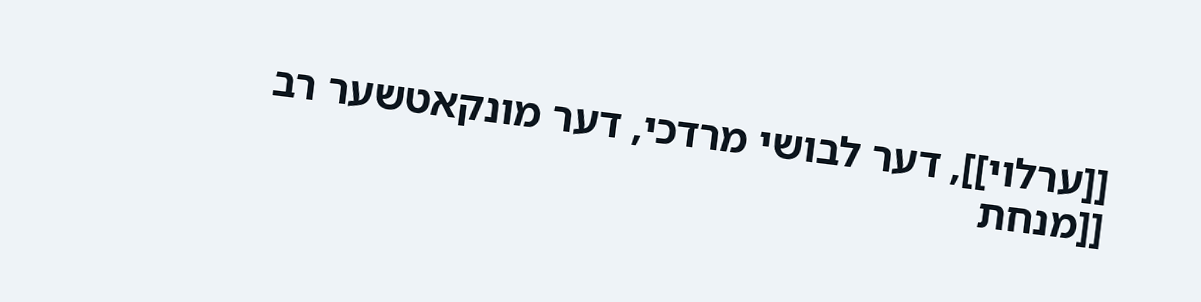[[ערלוי]], דער לבושי מרדכי, דער מונקאטשער רב [[מנחת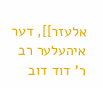אלעזר]], דער איהעלער רב ר' דוד דוב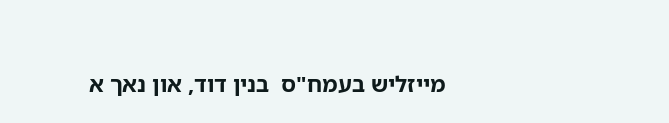מייזליש בעמח"ס  בנין דוד, און נאך א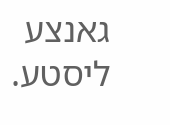גאנצע ליסטע.